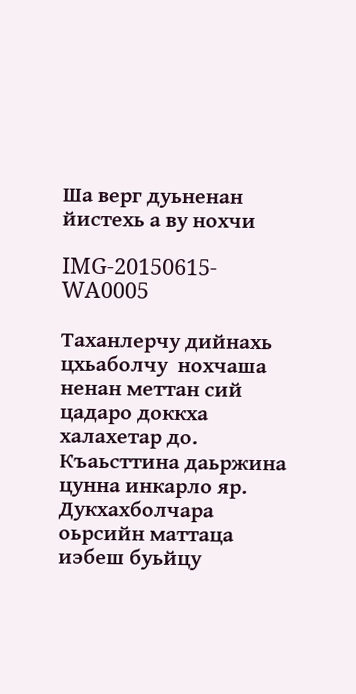Ша верг дуьненан йистехь а ву нохчи

IMG-20150615-WA0005

Таханлерчу дийнахь цхьаболчу  нохчаша ненан меттан сий цадаро доккха халахетар до. Къаьсттина даьржина цунна инкарло яр. Дукхахболчара оьрсийн маттаца иэбеш буьйцу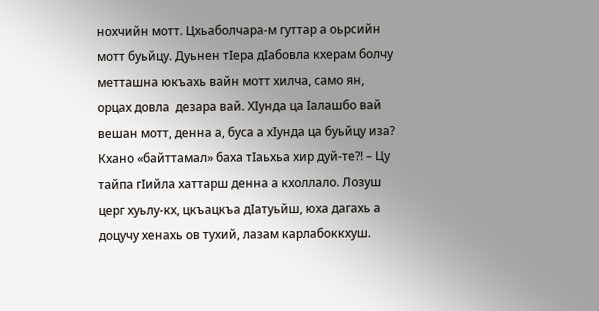нохчийн мотт. Цхьаболчара-м гуттар а оьрсийн мотт буьйцу. Дуьнен тIера дIабовла кхерам болчу метташна юкъахь вайн мотт хилча, само ян, орцах довла  дезара вай. ХIунда ца Iалашбо вай вешан мотт, денна а, буса а хIунда ца буьйцу иза? Кхано «байттамал» баха тIаьхьа хир дуй-те?! – Цу тайпа гIийла хаттарш денна а кхоллало. Лозуш церг хуьлу-кх, цкъацкъа дIатуьйш, юха дагахь а доцучу хенахь ов тухий, лазам карлабоккхуш.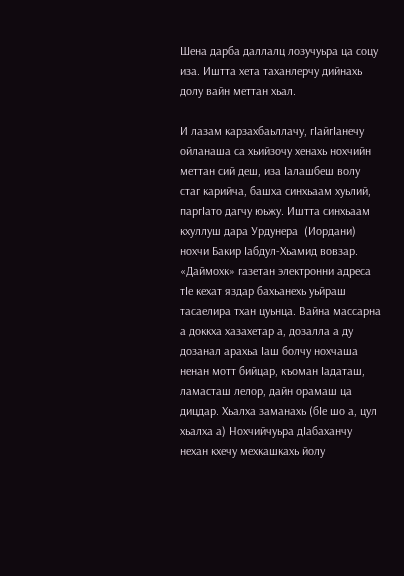Шена дарба даллалц лозучуьра ца соцу иза. Иштта хета таханлерчу дийнахь долу вайн меттан хьал.

И лазам карзахбаьллачу, гIайгIанечу ойланаша са хьийзочу хенахь нохчийн меттан сий деш, иза Iалашбеш волу стаг карийча, башха синхьаам хуьлий, паргIато дагчу юьжу. Иштта синхьаам кхуллуш дара Урдунера  (Иордани) нохчи Бакир Iабдул-Хьамид вовзар. «Даймохк» газетан электронни адреса тIе кехат яздар бахьанехь уьйраш тасаелира тхан цуьнца. Вайна массарна а доккха хазахетар а, дозалла а ду дозанал арахьа Iаш болчу нохчаша ненан мотт бийцар, къоман Iадаташ, ламасташ лелор, дайн орамаш ца дицдар. Хьалха заманахь (бIе шо а, цул хьалха а) Нохчийчуьра дIабаханчу нехан кхечу мехкашкахь йолу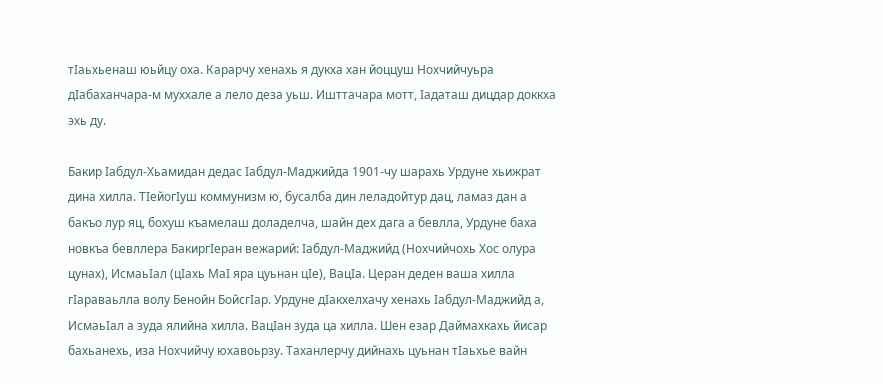тIаьхьенаш юьйцу оха. Карарчу хенахь я дукха хан йоццуш Нохчийчуьра дIабаханчара-м муххале а лело деза уьш. Ишттачара мотт, Iадаташ дицдар доккха эхь ду.

Бакир Iабдул-Хьамидан дедас Iабдул-Маджийда 1901-чу шарахь Урдуне хьижрат дина хилла. ТIейогIуш коммунизм ю, бусалба дин леладойтур дац, ламаз дан а бакъо лур яц, бохуш къамелаш доладелча, шайн дех дага а бевлла, Урдуне баха новкъа бевллера БакиргIеран вежарий: Iабдул-Маджийд (Нохчийчохь Хос олура цунах), ИсмаьIал (цIахь МаI яра цуьнан цIе), ВацIа. Церан деден ваша хилла гIараваьлла волу Бенойн БойсгIар. Урдуне дIакхелхачу хенахь Iабдул-Маджийд а, ИсмаьIал а зуда ялийна хилла. ВацIан зуда ца хилла. Шен езар Даймахкахь йисар бахьанехь, иза Нохчийчу юхавоьрзу. Таханлерчу дийнахь цуьнан тIаьхье вайн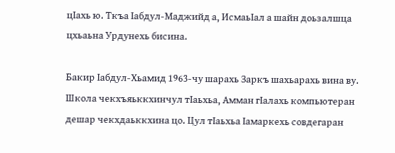цIахь ю. Ткъа Iабдул-Маджийд а, ИсмаьIал а шайн доьзалшца цхьаьна Урдунехь бисина.

Бакир Iабдул-Хьамид 1963-чу шарахь Заркъ шахьарахь вина ву. Школа чекхъяьккхинчул тIаьхьа, Амман гIалахь компьютеран дешар чекхдаьккхина цо. Цул тIаьхьа Iамаркехь совдегаран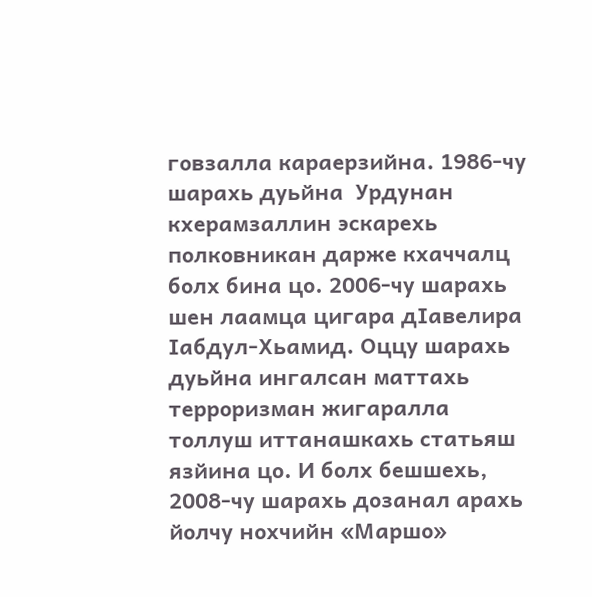говзалла караерзийна. 1986-чу шарахь дуьйна  Урдунан кхерамзаллин эскарехь полковникан дарже кхаччалц болх бина цо. 2006-чу шарахь шен лаамца цигара дIавелира Iабдул-Хьамид. Оццу шарахь дуьйна ингалсан маттахь терроризман жигаралла толлуш иттанашкахь статьяш язйина цо. И болх бешшехь, 2008-чу шарахь дозанал арахь йолчу нохчийн «Маршо»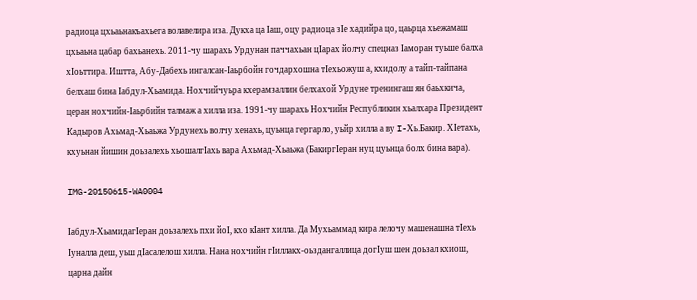радиоца цхьаьнакъахьега волавелира иза. Дукха ца Iаш, оцу радиоца зIе хадийра цо, цаьрца хьежамаш цхьаьна цабар бахьанехь. 2011-чу шарахь Урдунан паччахьан цIарах йолчу спецназ Iаморан туьше балха хIоьттира. Иштта, Абу-Дабехь ингалсан-Iаьрбойн гочдархошна тIехьожуш а, кхидолу а тайп-тайпана белхаш бина Iабдул-Хьамида. Нохчийчуьра кхерамзаллин белхахой Урдуне тренингаш ян баьхкича, церан нохчийн-Iаьрбийн талмаж а хилла иза. 1991-чу шарахь Нохчийн Республикин хьалхара Президент Кадыров Ахьмад-Хьаьжа Урдунехь волчу хенахь, цуьнца гергарло, уьйр хилла а ву I-Хь.Бакир. ХIетахь, кхуьнан йишин доьзалехь хьошалгIахь вара Ахьмад-Хьаьжа (БакиргIеран нуц цуьнца болх бина вара).

IMG-20150615-WA0004

Iабдул-ХьамидагIеран доьзалехь пхи йоI, кхо кIант хилла. Да Мухьаммад кира лелочу машенашна тIехь Iуналла деш, уьш дIасалелош хилла. Нана нохчийн гIиллакх-оьздангаллица догIуш шен доьзал кхиош, царна дайн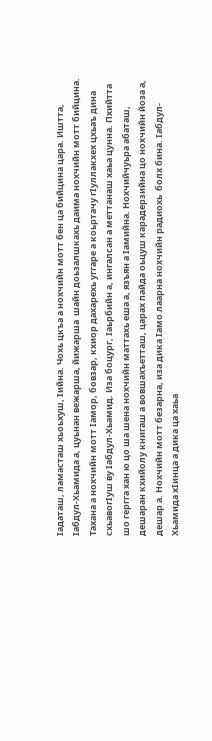Iадаташ, ламасташ хьоьхуш, Iийна. Чохь цкъа а нохчийн мотт бен ца бийцина цара. Иштта, Iабдул-Хьамида а, цуьнан вежарша, йижарша  шайн доьзалшкахь даима нохчийн мотт бийцина. Тахана а нохчийн мотт Iамор, бовзар, кхиор дахарехь уггаре а коьртачу гIуллакхех цхьаъ дина схьавогIуш ву Iабдул-Хьамид. Иза боцург, Iаьрбийн а, ингалсан а меттанаш хаьа цунна. Пхийтта шо гергга хан ю цо ша шена нохчийн маттахь еша а, язъян а Iамийна. Нохчийчуьра абаташ, дешаран кхийолу книгаш а вовшахъетташ, царах пайда оьцуш карадерзийна цо нохчийн йоза а, дешар а. Нохчийн мотт безарна, иза дика Iамо лаарна нохчийн радиохь  болх бина. Iабдул-Хьамида хIинца а дика ца хаьа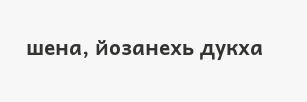шена, йозанехь дукха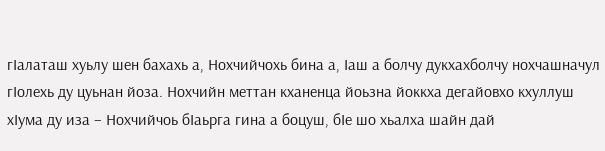гIалаташ хуьлу шен бахахь а, Нохчийчохь бина а, Iаш а болчу дукхахболчу нохчашначул  гIолехь ду цуьнан йоза. Нохчийн меттан кханенца йоьзна йоккха дегайовхо кхуллуш хIума ду иза – Нохчийчоь бIаьрга гина а боцуш, бIе шо хьалха шайн дай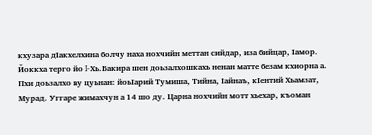кхузара дIакхелхина болчу наха нохчийн меттан сийдар, иза бийцар, Iамор. Йоккха терго йо I-Хь.Бакира шен доьзалхошкахь ненан матте безам кхиорна а. Пхи доьзалхо ву цуьнан: йоьIарий Тумиша, Тийна, Iайнаъ, кIентий Хьамзат, Мурад. Уггаре жимахчун а 14 шо ду. Царна нохчийн мотт хьехар, къоман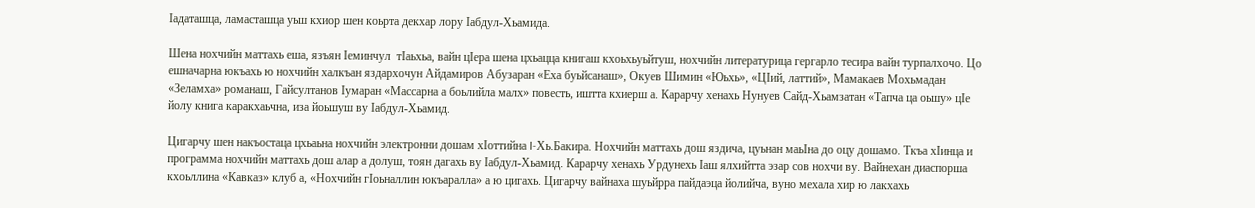Iадаташца, ламасташца уьш кхиор шен коьрта декхар лору Iабдул-Хьамида.

Шена нохчийн маттахь еша, язъян Iеминчул  тIаьхьа, вайн цIера шена цхьацца книгаш кхоьхьуьйтуш, нохчийн литературица гергарло тесира вайн турпалхочо. Цо ешначарна юкъахь ю нохчийн халкъан яздархочун Айдамиров Абузаран «Еха буьйсанаш», Окуев Шимин «Юьхь», «ЦIий, латтий», Мамакаев Мохьмадан «Зеламха» романаш, Гайсултанов Iумаран «Массарна а боьлийла малх» повесть, иштта кхиерш а. Карарчу хенахь Нунуев Сайд-Хьамзатан «Тапча ца оьшу» цIе йолу книга каракхаьчна, иза йоьшуш ву Iабдул-Хьамид.

Цигарчу шен накъостаца цхьаьна нохчийн электронни дошам хIоттийна I-Хь.Бакира. Нохчийн маттахь дош яздича, цуьнан маьIна до оцу дошамо. Ткъа хIинца и программа нохчийн маттахь дош алар а долуш, тоян дагахь ву Iабдул-Хьамид. Карарчу хенахь Урдунехь Iаш ялхийтта эзар сов нохчи ву. Вайнехан диаспорша кхоьллина «Кавказ» клуб а, «Нохчийн гIоьналлин юкъаралла» а ю цигахь. Цигарчу вайнаха шуьйрра пайдаэца йолийча, вуно мехала хир ю лакхахь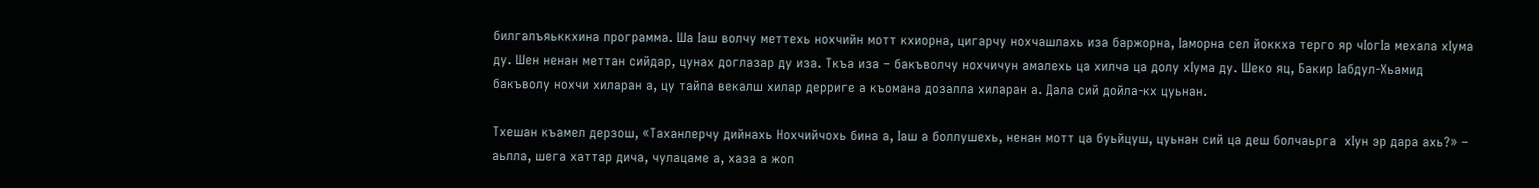билгалъяьккхина программа. Ша Iаш волчу меттехь нохчийн мотт кхиорна, цигарчу нохчашлахь иза баржорна, Iаморна сел йоккха терго яр чIогIа мехала хIума ду. Шен ненан меттан сийдар, цунах доглазар ду иза. Ткъа иза – бакъволчу нохчичун амалехь ца хилча ца долу хIума ду. Шеко яц, Бакир Iабдул-Хьамид бакъволу нохчи хиларан а, цу тайпа векалш хилар дерриге а къомана дозалла хиларан а. Дала сий дойла-кх цуьнан.

Тхешан къамел дерзош, «Таханлерчу дийнахь Нохчийчохь бина а, Iаш а боллушехь, ненан мотт ца буьйцуш, цуьнан сий ца деш болчаьрга  хIун эр дара ахь?» – аьлла, шега хаттар дича, чулацаме а, хаза а жоп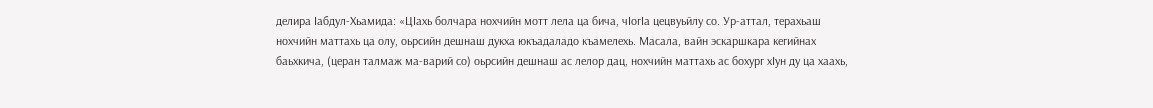делира Iабдул-Хьамида: «ЦIахь болчара нохчийн мотт лела ца бича, чIогIа цецвуьйлу со. Ур-аттал, терахьаш нохчийн маттахь ца олу, оьрсийн дешнаш дукха юкъадаладо къамелехь. Масала, вайн эскаршкара кегийнах баьхкича, (церан талмаж ма-варий со) оьрсийн дешнаш ас лелор дац, нохчийн маттахь ас бохург хIун ду ца хаахь,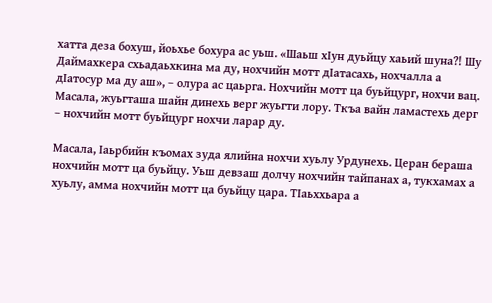хатта деза бохуш, йоьхье бохура ас уьш. «Шаьш хIун дуьйцу хаьий шуна?! Шу Даймахкера схьадаьхкина ма ду, нохчийн мотт дIатасахь, нохчалла а дIатосур ма ду аш», – олура ас цаьрга. Нохчийн мотт ца буьйцург, нохчи вац. Масала, жуьгташа шайн динехь верг жуьгти лору. Ткъа вайн ламастехь дерг – нохчийн мотт буьйцург нохчи ларар ду.

Масала, Iаьрбийн къомах зуда ялийна нохчи хуьлу Урдунехь. Церан бераша нохчийн мотт ца буьйцу. Уьш девзаш долчу нохчийн тайпанах а, тукхамах а хуьлу, амма нохчийн мотт ца буьйцу цара. ТIаьххьара а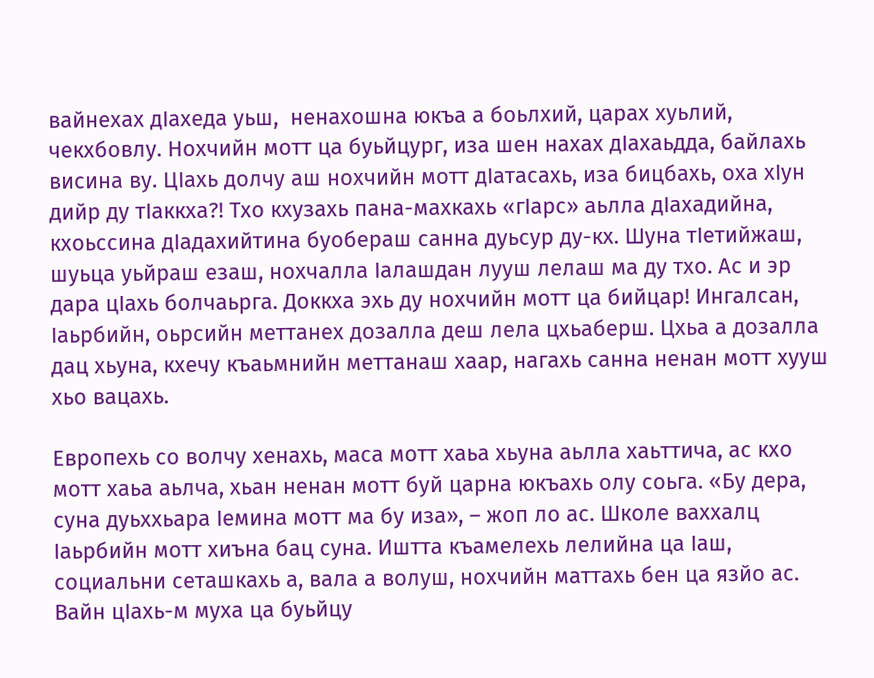вайнехах дIахеда уьш,  ненахошна юкъа а боьлхий, царах хуьлий, чекхбовлу. Нохчийн мотт ца буьйцург, иза шен нахах дIахаьдда, байлахь висина ву. ЦIахь долчу аш нохчийн мотт дIатасахь, иза бицбахь, оха хIун дийр ду тIаккха?! Тхо кхузахь пана-махкахь «гIарс» аьлла дIахадийна, кхоьссина дIадахийтина буобераш санна дуьсур ду-кх. Шуна тIетийжаш, шуьца уьйраш езаш, нохчалла Iалашдан лууш лелаш ма ду тхо. Ас и эр дара цIахь болчаьрга. Доккха эхь ду нохчийн мотт ца бийцар! Ингалсан, Iаьрбийн, оьрсийн меттанех дозалла деш лела цхьаберш. Цхьа а дозалла дац хьуна, кхечу къаьмнийн меттанаш хаар, нагахь санна ненан мотт хууш хьо вацахь.

Европехь со волчу хенахь, маса мотт хаьа хьуна аьлла хаьттича, ас кхо мотт хаьа аьлча, хьан ненан мотт буй царна юкъахь олу соьга. «Бу дера, суна дуьххьара Iемина мотт ма бу иза», – жоп ло ас. Школе ваххалц Iаьрбийн мотт хиъна бац суна. Иштта къамелехь лелийна ца Iаш, социальни сеташкахь а, вала а волуш, нохчийн маттахь бен ца язйо ас. Вайн цIахь-м муха ца буьйцу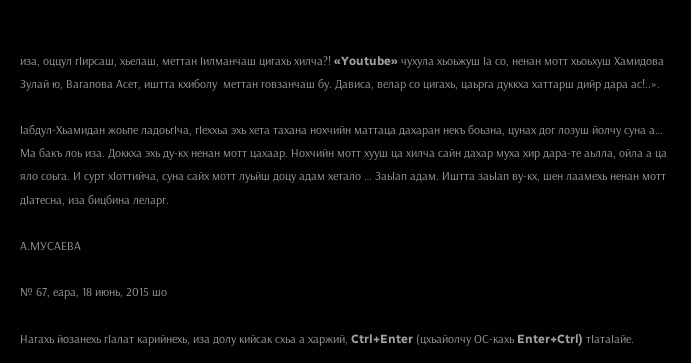иза, оццул гIирсаш, хьелаш, меттан Iилманчаш цигахь хилча?! «Youtube» чухула хьоьжуш Iа со, ненан мотт хьоьхуш Хамидова Зулай ю, Вагапова Асет, иштта кхиболу  меттан говзанчаш бу. Дависа, велар со цигахь, цаьрга дуккха хаттарш дийр дара ас!..».

Iабдул-Хьамидан жоьпе ладоьгIча, гIеххьа эхь хета тахана нохчийн маттаца дахаран некъ боьзна, цунах дог лозуш йолчу суна а… Ма бакъ лоь иза. Доккха эхь ду-кх ненан мотт цахаар. Нохчийн мотт хууш ца хилча сайн дахар муха хир дара-те аьлла, ойла а ца яло соьга. И сурт хIоттийча, суна сайх мотт луьйш доцу адам хетало … ЗаьIап адам. Иштта заьIап ву-кх, шен лаамехь ненан мотт дIатесна, иза бицбина леларг.

А.МУСАЕВА

№ 67, еара, 18 июнь, 2015 шо

Нагахь йозанехь гIалат карийнехь, иза долу кийсак схьа а харжий, Ctrl+Enter (цхьайолчу ОС-кахь Enter+Ctrl) тIатаIайе.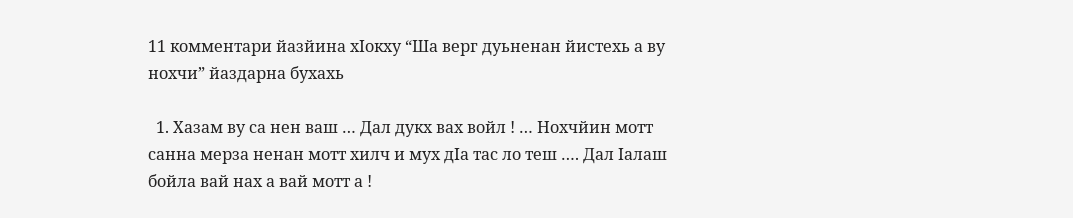11 комментари йазйина хIокху “Ша верг дуьненан йистехь а ву нохчи” йаздарна бухахь

  1. Хазам ву са нен ваш … Дал дукх вах войл ! … Нохчйин мотт санна мерза ненан мотт хилч и мух дIа тас ло теш …. Дал Iалаш бойла вай нах а вай мотт а !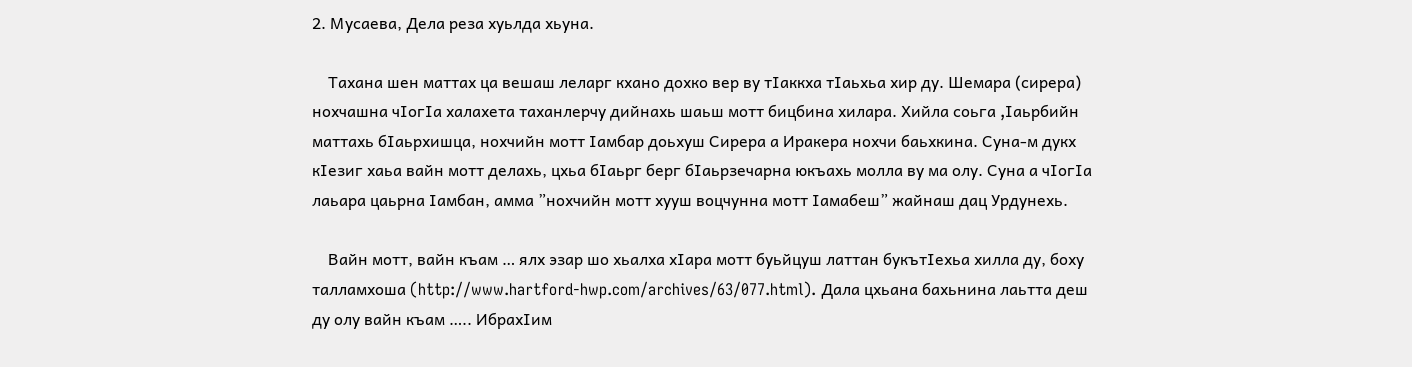2. Мусаева, Дела реза хуьлда хьуна.

    Тахана шен маттах ца вешаш леларг кхано дохко вер ву тIаккха тIаьхьа хир ду. Шемара (сирера) нохчашна чIогIа халахета таханлерчу дийнахь шаьш мотт бицбина хилара. Хийла соьга ,Iаьрбийн маттахь бIаьрхишца, нохчийн мотт Iамбар доьхуш Сирера а Иракера нохчи баьхкина. Суна-м дукх кIезиг хаьа вайн мотт делахь, цхьа бIаьрг берг бIаьрзечарна юкъахь молла ву ма олу. Суна а чIогIа лаьара цаьрна Iамбан, амма ”нохчийн мотт хууш воцчунна мотт Iамабеш” жайнаш дац Урдунехь.

    Вайн мотт, вайн къам … ялх эзар шо хьалха хIара мотт буьйцуш латтан букътIехьа хилла ду, боху талламхоша (http://www.hartford-hwp.com/archives/63/077.html). Дала цхьана бахьнина лаьтта деш ду олу вайн къам ….. ИбрахIим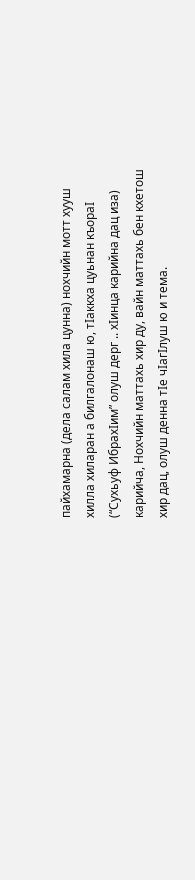пайхамарна (дела салам хила цунна) нохчийн мотт хууш хилла хиларан а билгалонаш ю, тIаккха цуьнан къораI (“Сухьуф ИбрахIим” олуш дерг .. хIинца карийна дац иза) карийча, Нохчийн маттахь хир ду, вайн маттахь бен кхетош хир дац, олуш денна тIе чIагIлуш ю и тема.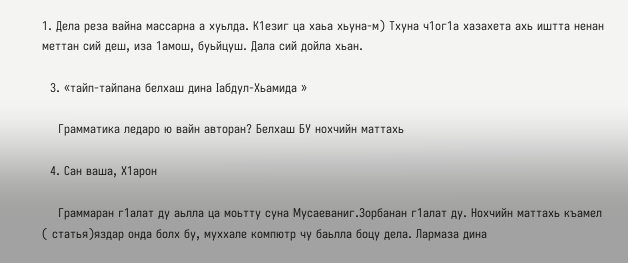1. Дела реза вайна массарна а хуьлда. К1езиг ца хаьа хьуна-м) Тхуна ч1ог1а хазахета ахь иштта ненан меттан сий деш, иза 1амош, буьйцуш. Дала сий дойла хьан.

  3. «тайп-тайпана белхаш дина Iабдул-Хьамида »

    Грамматика ледаро ю вайн авторан? Белхаш БУ нохчийн маттахь

  4. Сан ваша, Х1арон

    Граммаран г1алат ду аьлла ца моьтту суна Мусаеваниг.Зорбанан г1алат ду. Нохчийн маттахь къамел ( статья)яздар онда болх бу, муххале компютр чу баьлла боцу дела. Лармаза дина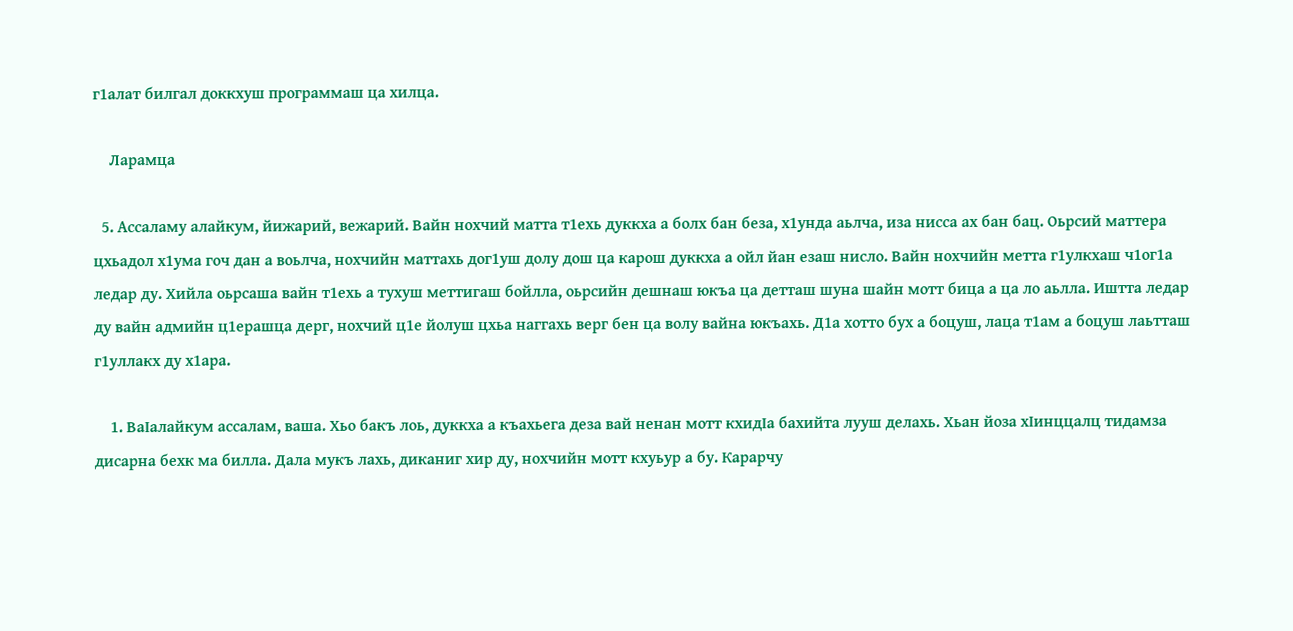г1алат билгал доккхуш программаш ца хилца.

    Ларамца

  5. Ассаламу алайкум, йижарий, вежарий. Вайн нохчий матта т1ехь дуккха а болх бан беза, х1унда аьлча, иза нисса ах бан бац. Оьрсий маттера цхьадол х1ума гоч дан а воьлча, нохчийн маттахь дог1уш долу дош ца карош дуккха а ойл йан езаш нисло. Вайн нохчийн метта г1улкхаш ч1ог1а ледар ду. Хийла оьрсаша вайн т1ехь а тухуш меттигаш бойлла, оьрсийн дешнаш юкъа ца детташ шуна шайн мотт бица а ца ло аьлла. Иштта ледар ду вайн адмийн ц1ерашца дерг, нохчий ц1е йолуш цхьа наггахь верг бен ца волу вайна юкъахь. Д1а хотто бух а боцуш, лаца т1ам а боцуш лаьтташ г1уллакх ду х1ара.

    1. ВаIалайкум ассалам, ваша. Хьо бакъ лоь, дуккха а къахьега деза вай ненан мотт кхидIа бахийта лууш делахь. Хьан йоза хIинццалц тидамза дисарна бехк ма билла. Дала мукъ лахь, диканиг хир ду, нохчийн мотт кхуьур а бу. Карарчу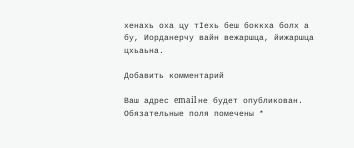хенахь оха цу тIехь беш боккха болх а бу, Иорданерчу вайн вежаршца, йижаршца цхьаьна.

Добавить комментарий

Ваш адрес email не будет опубликован. Обязательные поля помечены *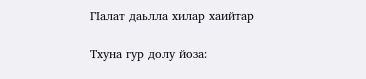ГIалат даьлла хилар хаийтар

Тхуна гур долу йоза: